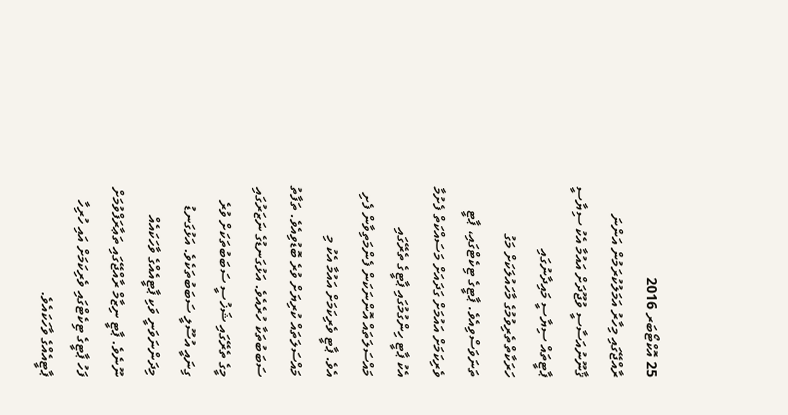25 އޮކްޓޯބަރ 2016
ރާއްޖޭގައި މިހާރު އަމަލުކުރަމުން އަންނަ ޤާނޫނުއަސާސީ ވުޖޫދަށް އައުމާ އެކު ސިޔާސީ ޕާޓީތައް ސިޔާސީ މައިދާނުގައި ހަރަކާތްތެރިވުމުގެ މާހައުލަކަށް މަގު ތަނަވަސްވިއެވެ. ޕާޓީގެ ޓިކެޓްގައި، ޕާޓީ ވެރިކަމަށް އައުމަށް ގަދައަށް މަސައްކަތް ފެށުމާ އެކު ޕާޓީ ހިންގުމުގައި ޕާޓީގެ ތެރޭގައި މައްސަލަތައް އޮންނަކަން ފެންމަތިވާން ފެށި އެވެ. ޕާޓީ ވެރިކަމަށް އައުމާ އެކު މި މައްސަލަތައް ކުރިޔަށް ވުރެ ބޮޑުވިއެވެ. ތަފާތު ސަބަބުތަކާ ހުރެއެވެ. އަޅުގަނޑުގެ ނަޒަރުގައި މީގެ ތެރޭގައި ޝަޚުސީ ސަބަބުތަކަށް ވުރެ ގިނައީ އުސޫލީ ސަބަބުތަކެވެ. އަޅުގަނޑު މިދަންނަވަނީ ވަކި ޕާޓީއެއްގެ ވާހަކައެއް ނޫނެވެ. ޕާޓީ ނިޒާމް ރާއްޖޭގައި ތަޢާރަފްވުމަށް ފަހު ޕާޓީގެ ޓިކެޓްގައި ވެރިކަމަށް އައި ހުރިހާ ޕާޓީއެއްގެ ވާހަކައެވެ.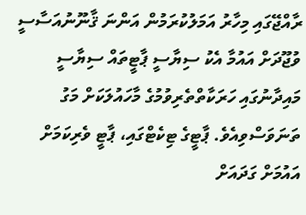ރާއްޖޭގައި މިހާރު އަމަލުކުރަމުން އަންނަ ޤާނޫނުއަސާސީ ވުޖޫދަށް އައުމާ އެކު ސިޔާސީ ޕާޓީތައް ސިޔާސީ މައިދާނުގައި ހަރަކާތްތެރިވުމުގެ މާހައުލަކަށް މަގު ތަނަވަސްވިއެވެ. ޕާޓީގެ ޓިކެޓްގައި، ޕާޓީ ވެރިކަމަށް އައުމަށް ގަދައަށް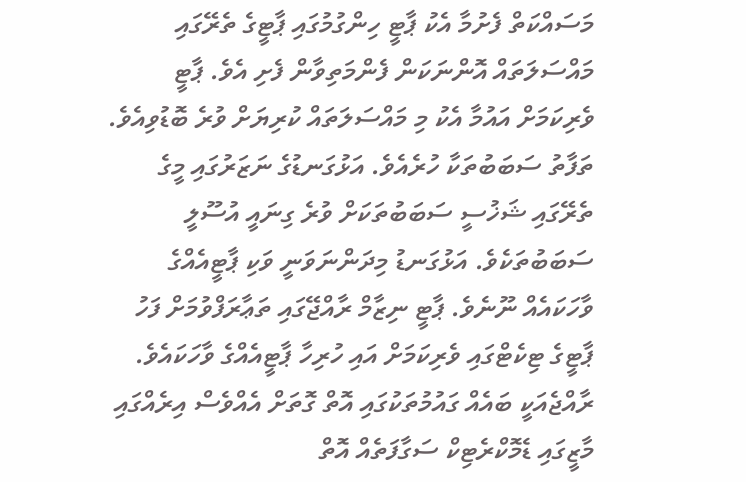މަސައްކަތް ފެށުމާ އެކު ޕާޓީ ހިންގުމުގައި ޕާޓީގެ ތެރޭގައި މައްސަލަތައް އޮންނަކަން ފެންމަތިވާން ފެށި އެވެ. ޕާޓީ ވެރިކަމަށް އައުމާ އެކު މި މައްސަލަތައް ކުރިޔަށް ވުރެ ބޮޑުވިއެވެ. ތަފާތު ސަބަބުތަކާ ހުރެއެވެ. އަޅުގަނޑުގެ ނަޒަރުގައި މީގެ ތެރޭގައި ޝަޚުސީ ސަބަބުތަކަށް ވުރެ ގިނައީ އުސޫލީ ސަބަބުތަކެވެ. އަޅުގަނޑު މިދަންނަވަނީ ވަކި ޕާޓީއެއްގެ ވާހަކައެއް ނޫނެވެ. ޕާޓީ ނިޒާމް ރާއްޖޭގައި ތަޢާރަފްވުމަށް ފަހު ޕާޓީގެ ޓިކެޓްގައި ވެރިކަމަށް އައި ހުރިހާ ޕާޓީއެއްގެ ވާހަކައެވެ.
ރާއްޖެއަކީ ބައެއް ގައުމުތަކުގައި އޮތް ގޮތަށް އެއްވެސް އިރެއްގައި މާޒީގައި ޑެމޮކްރެޓިކް ސަގާފަތެއް އޮތް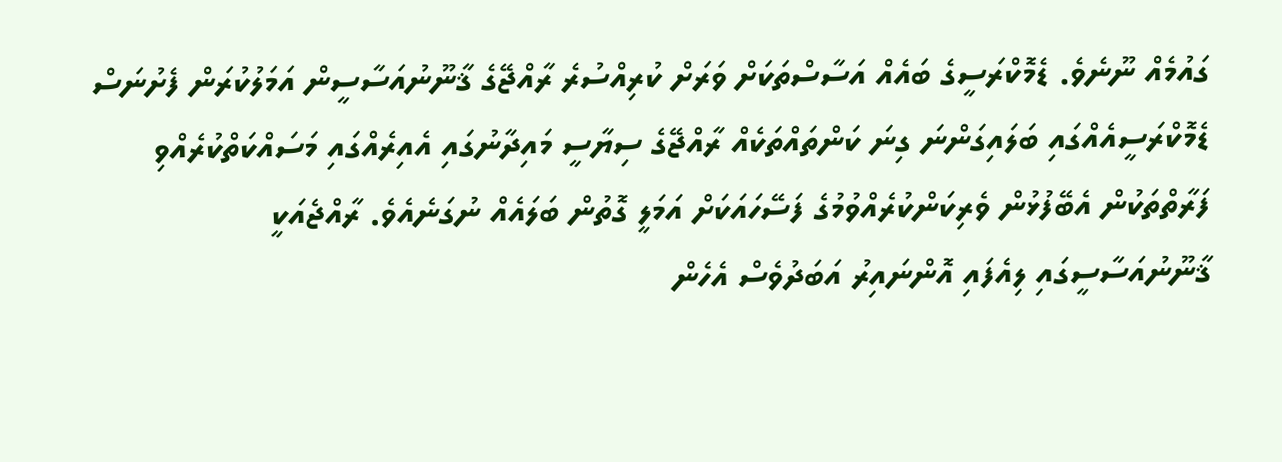ގައުމެއް ނޫނެވެ. ޑެމޮކްރަސީގެ ބައެއް އަސާސްތަކަށް ވަރަށް ކުރިއްސުރެ ރާއްޖޭގެ ޤާނޫނުއަސާސީން އަމަލުކުރަން ފެށުނަސް ޑެމޮކްރަސީއެއްގައި ބަލައިގަންނަ ގިނަ ކަންތައްތަކެއް ރާއްޖޭގެ ސިޔާސީ މައިދާނުގައި އެއިރެއްގައި މަސައްކަތްކުރެއްވި ފަރާތްތަކުން އެބޭފުޅުން ވެރިކަންކުރެއްވުމުގެ ފަސޭހައަކަށް އަމަލީ ގޮތުން ބަލައެއް ނުގަނެއެވެ. ރާއްޖެއަކީ ޤާނޫނުއަސާސީގައި ލިއެފައި އޮންނައިރު އަބަދުވެސް އެހެން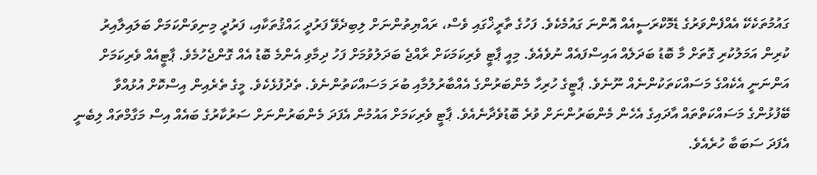ގައުމުތަކެކޭ އެއްފެންވަރުގެ ޑެމޮކްރަސީއެއް އޮންނަ ގައުމެކެވެ. ފަހުގެ ތާރީޚްގައި ވެސް، ރައްޔިތުންނަށް ލިބިދެވޭ ފަރުދީ ޙައްޤުތަކާއި، ފަރުދީ މިނިވަންކަމަށް ބަލައިލާއިރު ކުރިން އަމަލުކުރި ގޮތަށް މާ ބޮޑު ބަދަލެއް އައިސްފައެއް ނުވެއެވެ. މިއީ ޕާޓީ ވެރިކަމަކަށް ރާއްޖެ ބަދަލުވުމަށް ފަހު ދިމާވި އެންމެ ބޮޑު އެއް ގޮންޖެހުމެވެ. ޕާޓީއެއް ވެރިކަމަށް އަންނަނީ އެކެއްގެ މަސައްކަތަކުންނެއް ނޫނެވެ. ޕާޓީގެ ހުރިހާ މެންބަރުންގެ އެއްބާރުލުމާއި ބުރަ މަސައްކަތުންނެވެ. ތެދުފުޅެކެވެ. މީގެ ތެރެއިން އިސްކޮށް އުޅުއްވާ ބޭފުޅުންގެ މަސައްކަތްތައް އާދައިގެ އެހެން މެންބަރުންނަށް ވުރެ ބޮޑުވެދާނެއެވެ. ޕާޓީ ވެރިކަމަށް އައުމުން އެފަދަ މެންބަރުންނަށް ސަރުކާރުގެ ބައެއް އިސް މަގާމްތައް ލިބެނީ އެފަދަ ސަބަބާ ހުރެއެވެ.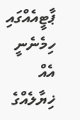ޕާޓީއެއްގައި ހިމެނެނީ އެއް ޚިޔާލެއްގެ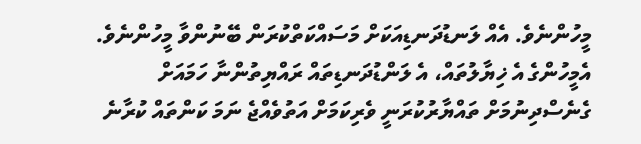މީހުންނެވެ. އެއް ލަނޑުދަނޑިއަކަށް މަސައްކަތްކުރަން ބޭނުންވާ މީހުންނެވެ. އެމީހުންގެ އެ ޚިޔާލުތައް، އެ ލަންޑުދަނޑިތައް ރައްޔިތުންނާ ހަމައަށް ގެނެސްދިނުމަށް ތައްޔާރުކުރަނީ ވެރިކަމަށް އަތުވެއްޖެ ނަމަ ކަންތައް ކުރާނެ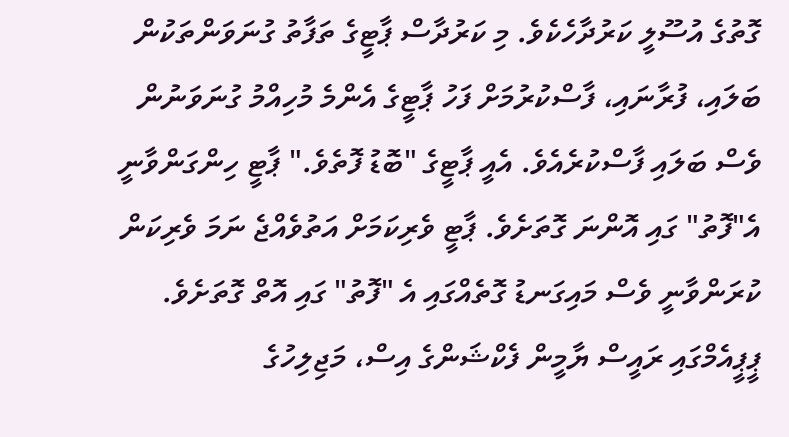ގޮތުގެ އުސޫލީ ކަރުދާހެކެވެ. މި ކަރުދާސް ޕާޓީގެ ތަފާތު ގުނަވަންތަކުން ބަލައި، ފުރާނައި، ފާސްކުރުމަށް ފަހު ޕާޓީގެ އެންމެ މުހިއްމު ގުނަވަނުން ވެސް ބަލައި ފާސްކުރެއެވެ. އެއީ ޕާޓީގެ "ބޮޑު ފޮތެވެ." ޕާޓީ ހިންގަންވާނީ އެ"ފޮތު" ގައި އޮންނަ ގޮތަށެވެ. ޕާޓީ ވެރިކަމަށް އަތުވެއްޖެ ނަމަ ވެރިކަން ކުރަންވާނީ ވެސް މައިގަނޑު ގޮތެއްގައި އެ "ފޮތު" ގައި އޮތް ގޮތަށެވެ.
ޕީޕީއެމްގައި ރައީސް ޔާމީން ފެކްޝަންގެ އިސް، މަޖިލިހުގެ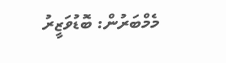މެމްބަރުން: ބޮޑުވަޒީރު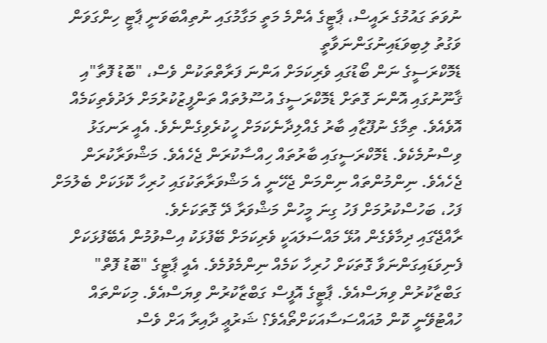ނުވަތަ ގައުމުގެ ރައީސް، ޕާޓީގެ އެންމެ މަތީ މަގާމުގައި ނުތިއްބަވަނީ ޕާޓީ ހިންގަވަން ވަގުތު ލިބިވަޑައިނުގަންނަވާތީ
ޑެމޮކްރަސީގެ ނަން ބޯޑުގައި ވެރިކަމަށް އަންނަ ފަރާތްތަކުން ވެސް، "ބޮޑު ފޮތާ"އި ޤާނޫނުގައި އޮންނަ ގޮތަށް ޑެމޮކްރަސީގެ އުސޫލުތައް ތަންފީޒުކުރުމަށް ލަދުވެތިކަމެއް އޮވެއެވެ. ތިމާގެ ނުފޫޒާއި ބާރު ގެއްލިދާނެކަމަށް ހީކުރެވިގެންނެވެ. އެއީ ރަނގަޅު ވިސްނުމެކެވެ. ޑެމޮކްރަސީގައި ބާރުތައް ހިއްސާކުރަން ޖެހެއެވެ. މަޝްވަރާކުރަން ޖެހެއެވެ. ނިންމުންތައް ނިންމަން ޖެހޭނީ އެ މަޝްވަރާތަކުގައި ހުރިހާ ކޮޅަކަށް ބެލުމަށް ފަހު، ބަހުސްކުރުމަށް ފަހު ގިނަ މީހުން މަޝްވަރާ ދޭ ގޮތަކަށެވެ.
ރާއްޖޭގައި ދިމާވެގެން އުޅޭ މައްސަލައަކީ ވެރިކަމަށް ބޭފުޅަކު އިސްވުމުން އެބޭފުޅަކަށް ފެނިވަޑައިގަންނަވާ ގޮތަކަށް ހުރިހާ ކަމެއް ނިންމެވުމެވެ. އެއީ ޕާޓީގެ "ބޮޑު ފޮތް" ގަބްޒާކުރުން ވިޔަސްއެވެ. ޕާޓީގެ އޮފީސް ގަބްޒާކުރުން ވިޔަސްއެވެ. މިކަންތައް ހުއްޓުވޭނީ ކޮން މުއައްސަސާއަކަށްތޯއެވެ؟ ޝަރުޢީ ދާއިރާ އަށް ވެސް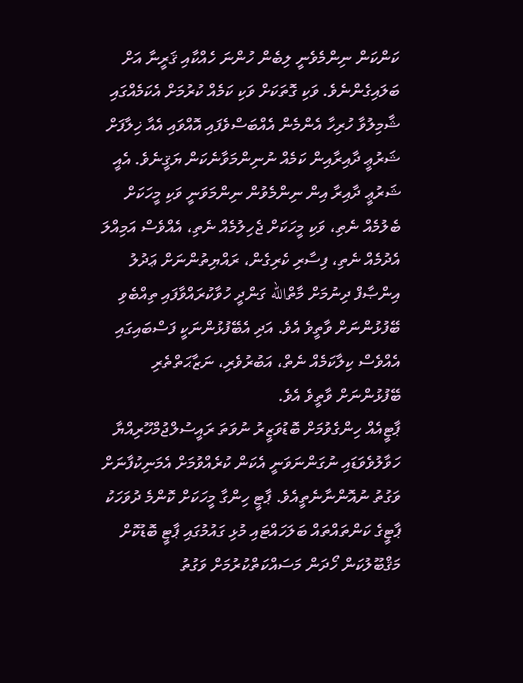ކަންކަން ނިންމެވެނީ ލިބެން ހުންނަ ހެއްކާއި ޤަރީނާ އަށް ބަލައިގެންނެވެ. ވަކި ގޮތަކަށް ވަކި ކަމެއް ކުރުމަށް އެކަމެއްގައި ޝާމިލުވާ ހުރިހާ އެންމެން އެއްބަސްވެފައި އޮއްވައި އެއާ ޚިލާފަށް ޝަރުޢީ ދާއިރާއިން ކަމެއް ނުނިންމަވާނެކަން ޔަޤީނެވެ. އެއީ ޝަރުޢީ ދާއިރާ އިން ނިންމެވުން ނިންމަވަނީ ވަކި މީހަކަށް ބެލުމެއް ނެތި، ވަކި މީހަކަށް ޖެހިލުމެއް ނެތި، އެއްވެސް އަމިއްލަ އެދުމެއް ނެތި، ފިސާރި ކެރިގެން، ރައްޔިތުންނަށް ޢަދުލު އިންޞާފް ދިނުމަށް މާތްالله ގަންދީ ހުވާކުރައްވާފައި ތިއްބެވި ބޭފުޅުންނަށް ވާތީވެ އެވެ. އަދި އެބޭފުޅުންނަކީ ފަސްބައިގައި އެއްވެސް ކިލާކަމެއް ނެތް، އަބުރުވެރި، ނަޒާޙަތްތެރި ބޭފުޅުންނަށް ވާތީވެ އެވެ.
ޕާޓީއެއް ހިންގެވުމަށް ބޮޑުވަޒީރު ނުވަތަ ރައީސުލްޖުމްހޫރިއްޔާ ހަވާލުވެވަޑައި ނުގަންނަވަނީ އެކަން ކުރެއްވުމަށް އެމަނިކުފާނަށް ވަގުތު ނުއޮންނާނެތީއެވެ. ޕާޓީ ހިންގާ މީހަކަށް ކޮންމެ ދުވަހަކު ޕާޓީގެ ކަންތައްތައް ބަލަހައްޓައި މުޅި ގައުމުގައި ޕާޓީ ބޮޑުކޮށް މަޤްބޫލުކަން ހޯދަން މަސައްކަތްކުރުމަށް ވަގުތު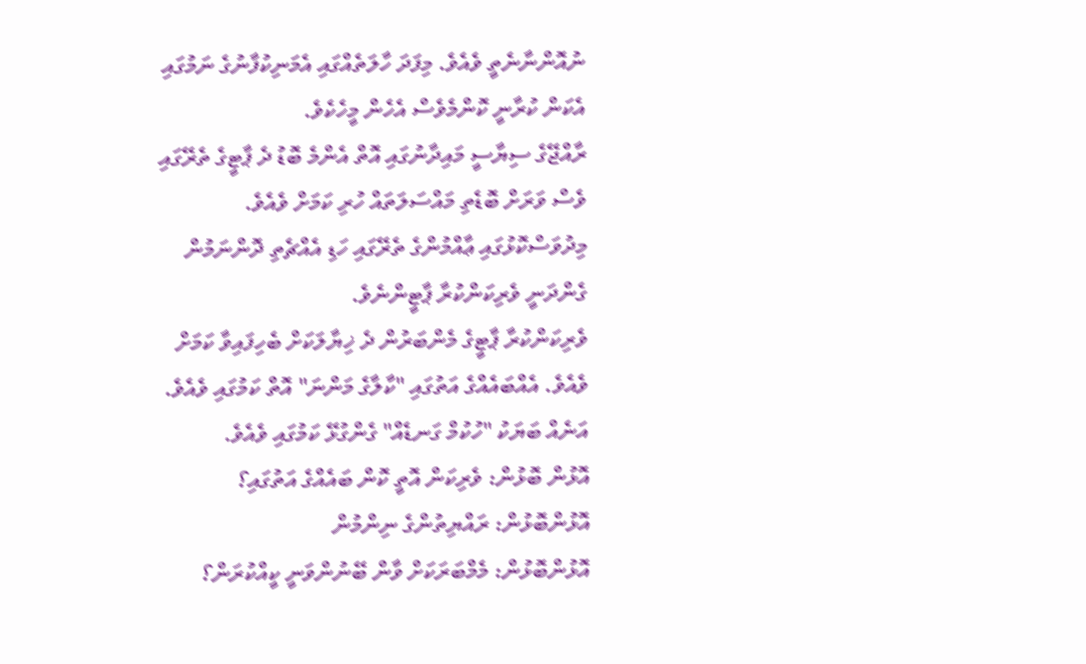ނުއޮންނާނެތީ ވެއެވެ. މިފަދަ ހާލަތެއްގައި އެމަނިކުފާނުގެ ނަމުގައި އެކަން ކުރާނީ ކޮންމެވެސް އެހެން މީހެކެވެ.
ރާއްޖޭގެ ސިޔާސީ މައިދާނުގައި އޮތް އެންމެ ބޮޑު ދެ ޕާޓީގެ ތެރޭގައި ވެސް ވަރަށް ބޮޑެތި މައްސަލަތައް ހުރި ކަމަށް ވެއެވެ. މިދުވަސްކޮޅުގައި ޢާއްމުންގެ ތެރޭގައި ހަޑި އެއްޗެތި ދޮންނަމުން ގެންދަނީ ވެރިކަންކުރާ ޕާޓީންނެވެ.
ވެރިކަންކުރާ ޕާޓީގެ މެންބަރުން ދެ ޚިޔާލަކަށް ބެހިފައިވާ ކަމަށް ވެއެވެ. އެއްބައެއްގެ އަތުގައި "ކާލާގެ މަންނަ" އޮތް ކަމުގައި ވެއެވެ. އަނެއް ބަޔަކު "ހުކުމް ގަނޑެއް" ގެންގުޅޭ ކަމުގައި ވެއެވެ.
އޮޅުން ބޮޅުން: ވެރިކަން އޮތީ ކޮން ބައެއްގެ އަތުގައި؟
އޮޅުންބޮޅުން: ރައްޔިތުންގެ ނިންމުން
އޮޅުންބޮޅުން: މެމްބަރަކަށް ވާން ބޭނުންވަނީ ކީއްކުރަން؟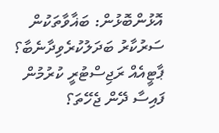އޮޅުންބޮޅުން: ބަޣާވާތަކުން ސަރުކާރު ބަދަލުކުރެވިދާނެބާ؟
ޕާޓީއެއް ރަޖިސްޓުރީ ކުރުމުން ފައިސާ ދޭން ޖެހޭތަ؟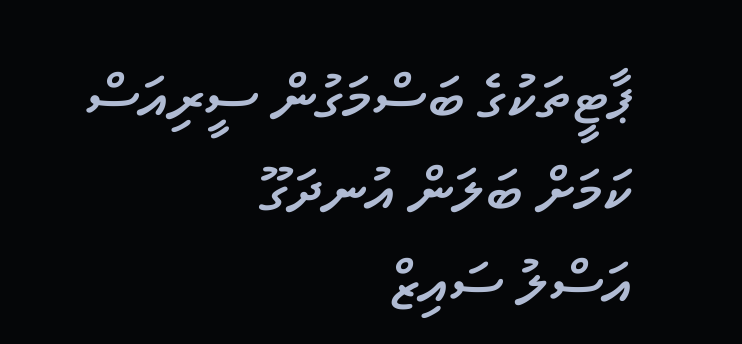ޕާޓީތަކުގެ ބަސްމަގުން ސީރިއަސް ކަމަށް ބަލަން އުނދަގޫ
އަސްލު ސައިޒް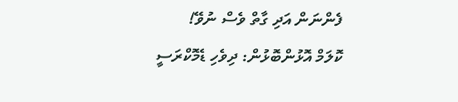ފެންނަން އަދި ގާތް ވެސް ނުވޭ!
ކޮލަމް އޮޅުންބޮޅުން: ދިވެހި ޑެމޮކްރަސީ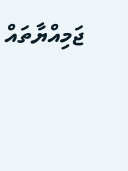ޖަމިއްޔާތައް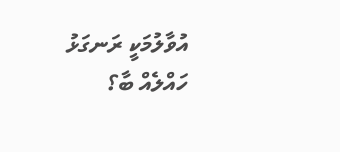އުވާލުމަކީ ރަނގަޅު ހައްލެއް ބާ؟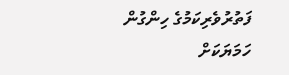ފަތުރުވެރިކަމުގެ ހިންގުން ހަމަޔަކަށް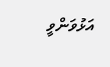އަޅުވަންވީ